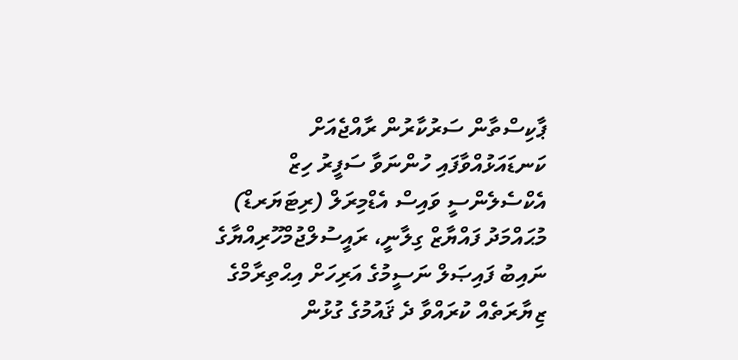ޕާކިސްތާން ސަރުކާރުން ރާއްޖެއަށް ކަނޑައަޅުއްވާފައި ހުންނަވާ ސަފީރު ހިޒް އެކްސެލެންސީ ވައިސް އެޑްމިރަލް (ރިޓަޔަރޑް) މުޙައްމަދު ފައްޔާޒް ގިލާނީ، ރައީސުލްޖުމްހޫރިއްޔާގެ ނައިބު ފައިޞަލް ނަސީމުގެ އަރިހަށް އިޙްތިރާމްގެ ޒިޔާރަތެއް ކުރައްވާ ދެ ޤައުމުގެ ގުޅުން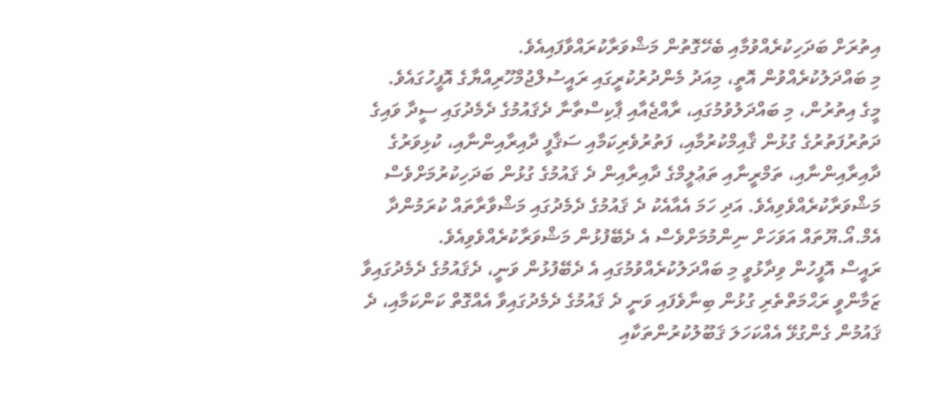އިތުރަށް ބަދަހިކުރެއްވުމާއި ބެހޭގޮތުން މަޝްވަރާކުރައްވާފައިއެވެ.
މި ބައްދަލުކުރެއްވުން އޮތީ، މިއަދު މެންދުރުކުރީގައި ރައީސުލްޖުމްހޫރިއްޔާގެ އޮފީހުގައެވެ.
މީގެ އިތުރުން، މި ބައްދަލުވުމުގައި، ރާއްޖެއާއި ޕާކިސްތާނާ ދެޤައުމުގެ ދެމެދުގައި ސީދާ ވައިގެ ދަތުރުފަތުރުގެ ގުޅުން ޤާއިމްކުރުމާއި، ފަތުރުވެރިކަމާއި ސަޤާފީ ދާއިރާއިންނާއި، ކުޅިވަރުގެ ދާއިރާއިންނާއި، ތަމްރީނާއި ތަޢުލީމްގެ ދާއިރާއިން ދެ ޤައުމުގެ ގުޅުން ބަދަހިކުރުމަށްވެސް މަޝްވަރާކުރެއްވެވިއެވެ. އަދި ހަމަ އެއާއެކު ދެ ޤައުމުގެ ދެމެދުގައި މަޝްވާރާތައް ކުރަމުންދާ އެމް.އޯ.ޔޫތައް އަވަހަށް ނިންމުމަށްވެސް އެ ދެބޭފުޅުން މަޝްވަރާކުރެއްވެވިއެވެ.
ރައީސް އޮފީހުން ވިދާޅުވީ މި ބައްދަލުކުރެއްވުމުގައި އެ ދެބޭފުޅުން ވަނީ، ދެޤައުމުގެ ދެމެދުގައިވާ ޒަމާންވީ ރަޙްމަތްތެރި ގުޅުން ބިނާވެފައި ވަނީ ދެ ޤައުމުގެ ދެމެދުގައިވާ އެއްގޮތް ކަންކަމާއި، ދެ ޤައުމުން ގެންގުޅޭ އެއްކަހަލަ ޤަބޫލުކުރުންތަކާއި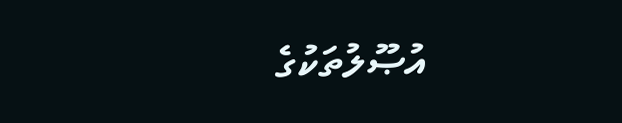އުޞޫލުތަކުގެ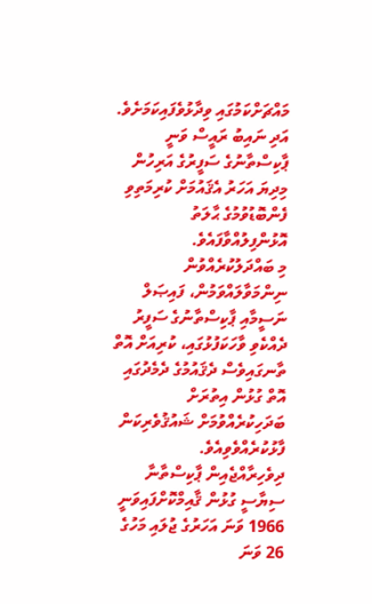މައްޗަށްކަމުގައި ވިދާޅުވެފައިކަމަށެވެ. އަދި ނައިބު ރައީސް ވަނީ ޕާކިސްތާނުގެ ސަފީރުގެ އަރިހުން މިދިޔަ އަހަރު އެޤައުމަށް ކުރިމަތިވި ފެންބޮޑުވުމުގެ ޙާލަތު އޮޅުންފިލުއްވާފައެވެ.
މި ބައްދަލުކުރެއްވުން ނިންމަވާލައްވަމުން، ފައިޞަލް ނަސީމާއި ޕާކިސްތާނުގެ ސަފީރު ދެއްކެވި ވާހަކަފުޅުގައި، ކުރިއަށް އޮތް ތާނގައިވެސް ދެޤައުމުގެ ދެމެދުގައި އޮތް ގުޅުން އިތުރަށް ބަދަހިކުރެއްވުމަށް ޝައުޤުވެރިކަން ފާޅުކުރެއްވެވިއެވެ.
ދިވެހިރާއްޖެއިން ޕާކިސްތާނާ ސިޔާސީ ގުޅުން ޤާއިމްކޮށްފައިވަނީ 1966 ވަނަ އަހަރުގެ ޖުލައި މަހުގެ 26 ވަނަ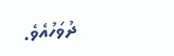ދުވަހުއެވެ.